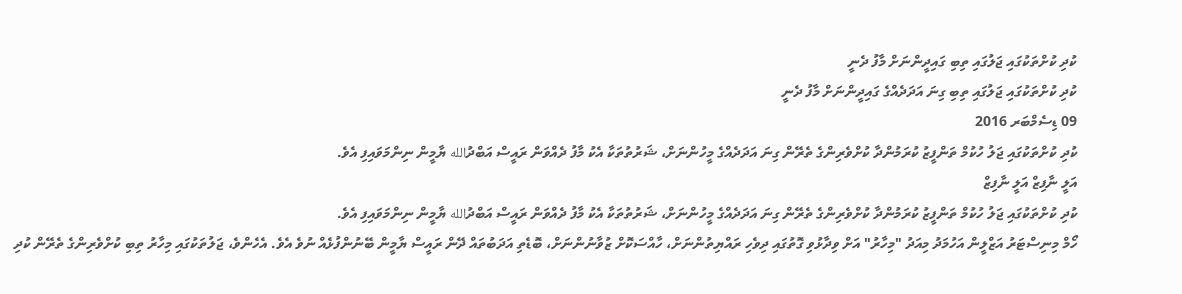ކުދި ކުށްތަކުގައި ޖަލުގައި ތިބި ގައިދީންނަށް މާފު ދެނީ
ކުދި ކުށްތަކުގައި ޖަލުގައި ތިބި ގިނަ އަދަދެއްގެ ގައިދީންނަށް މާފު ދެނީ
09 ޑިސެމްބަރ 2016
ކުދި ކުށްތަކުގައި ޖަލު ހުކުމް ތަންފީޒު ކުރަމުންދާ ކުށްވެރިންގެ ތެރޭން ގިނަ އަދަދެއްގެ މީހުންނަށް، ޝަރުތުތަކާ އެކު މާފު ދެއްވަން ރައީސް އަބްދުالله ޔާމީން ނިންމަވައިފި އެވެ.
އަލީ ނާފިޒް އަލީ ނާފިޒް
ކުދި ކުށްތަކުގައި ޖަލު ހުކުމް ތަންފީޒު ކުރަމުންދާ ކުށްވެރިންގެ ތެރޭން ގިނަ އަދަދެއްގެ މީހުންނަށް، ޝަރުތުތަކާ އެކު މާފު ދެއްވަން ރައީސް އަބްދުالله ޔާމީން ނިންމަވައިފި އެވެ.
ހޯމް މިނިސްޓަރު އަޒްލީން އަހުމަދު މިއަދު "މިހާރު" އަށް ވިދާޅުވި ގޮތުގައި ދިވެހި ރައްޔިތުންނަށް، ހާއްސަކޮށް ޒުވާނުންނަށް، ބޮޑެތި އަދަބުތައް ދޭން ރައީސް ޔާމީން ބޭނުންފުޅެއް ނުވެ އެވެ. އެހެންވެ، ޖަލުތަކުގައި މިހާރު ތިބި ކުށްވެރިންގެ ތެރޭން ކުދި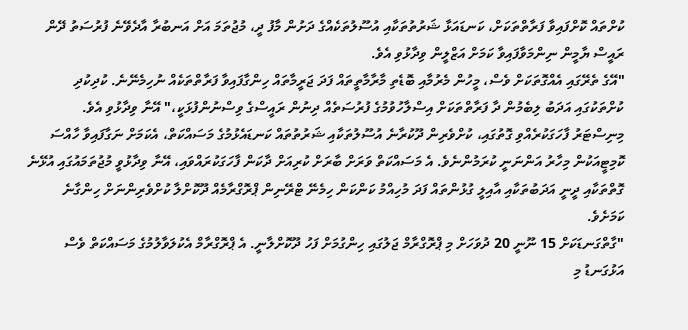ކުށްތައް ކޮށްފައިވާ ފަރާތްތަކަށް، ކަނޑައަޅާ ޝަރުތުތަކާއި އުސޫލުތަކެއްގެ ދަށުން މާފު ދީ، މުޖުތަމަ އަށް އަނބުރާ އާދެވޭނެ ފުރުސަތު ދޭން ރައީސް ޔާމީން ނިންމަވާފައިވާ ކަމަށް އަޒްލީން ވިދާޅުވި އެވެ.
"އޭގެ ތެރޭގައި އެއްގޮތަކަށް ވެސް، މީހުން މެރުމާއި ބޮޑެތި މާރާމާތީތައް ފަދަ ޖަރީމާތައް ހިންގާފައިވާ ފަރާތްތަކެއް ނުހިމެނޭނެ. ކުދިކުދި ކުށްތަކުގައި އަދަބު ލިބެމުން ދާ ފަރާތްތަކަށް އިސްލާހުވުމުގެ ފުރުސަތެއް ދިނުން ރައީސްގެ ވިސްނުންފުޅަކީ،" އޭނާ ވިދާޅުވި އެވެ.
މިނިސްޓަރު ފާހަގަކުރެއްވި ގޮތުގައި، ކުށްވެރިން ދޫކުރާނެ އުސޫލުތަކާއި ޝަރުތުތައް ކަނޑައެޅުމުގެ މަސައްކަތް، އެކަމަށް ނަގާފައިވާ ހާއްސަ ކޮމިޓީއަކުން މިހާރު އަންނަނީ ކުރަމުންނެވެ. އެ މަސައްކަތް ވަރަށް ބާރަށް ކުރިއަށް ދާކަން ފާހަގަކުރައްވައި، އޭނާ ވިދާޅުވީ މުޖުތަމައުގައި އުޅޭނެ ގޮތްތަކާއި ދީނީ އަދަބުތަކާއި އާއިލީ ގުޅުންތައް ފަދަ މުހިއްމު ކަންކަން ހިމެނޭ ޓްރޭނިން ޕްރޮގްރާމެއް ދޫކޮށްލާ ކުށްވެރިންނަށް ހިންގާނެ ކަމަށެވެ.
"ގާތްގަނޑަކަށް 15 ނޫނީ 20 ދުވަހަށް މި ޕްރޮގްރާމް ޖަލުގައި ހިންގުމަށް ފަހު ދޫކޮށްލާނީ. އެ ޕްރޮގްރާމް އެކުލަވާލުމުގެ މަސައްކަތް ވެސް އަޅުގަނޑު މި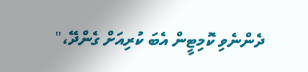ދެންނެވި ކޮމިޓީން އެބަ ކުރިއަށް ގެންދޭ،"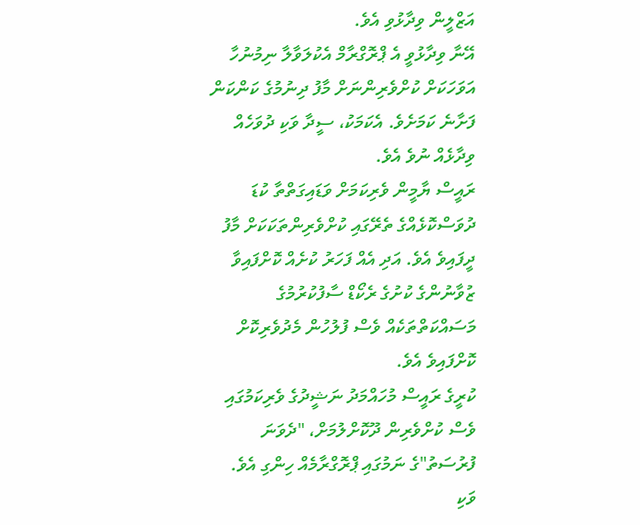އަޒްލީން ވިދާޅުވި އެވެ.
އޭނާ ވިދާޅުވީ އެ ޕްރޮގްރާމް އެކުލަވާލާ ނިމުނުހާ އަވަހަކަށް ކުށްވެރިންނަށް މާފު ދިނުމުގެ ކަންކަން ފަށާނެ ކަމަށެވެ. އެކަމަކު، ސީދާ ވަކި ދުވަހެއް ވިދާޅެއް ނުވެ އެވެ.
ރައީސް ޔާމީން ވެރިކަމަށް ވަޑައިގަތްތާ ކުޑަ ދުވަސްކޮޅެއްގެ ތެރޭގައި ކުށްވެރިންތަކަކަށް މާފު ދީފައިވެ އެވެ. އަދި އެއް ފަހަރު ކުށެއް ކޮށްފައިވާ ޒުވާނުންގެ ކުށުގެ ރެކޯޑް ސާފުކުރުމުގެ މަސައްކަތްތަކެއް ވެސް ފުލުހުން މެދުވެރިކޮށް ކޮށްފައިވެ އެވެ.
ކުރީގެ ރައީސް މުހައްމަދު ނަޝީދުގެ ވެރިކަމުގައި ވެސް ކުށްވެރިން ދޫކޮށްލުމަށް، "ދެވަނަ ފުރުސަތު"ގެ ނަމުގައި ޕްރޮގްރާމެއް ހިންގި އެވެ. ވަކި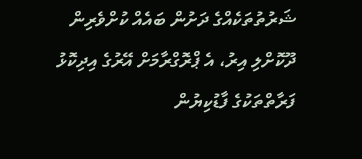ޝަރުތުތަކެއްގެ ދަށުން ބައެއް ކުށްވެރިން ދޫކޮށްލި އިރު، އެ ޕްރޮގްރާމަށް އޭރުގެ އިދިކޮޅު ފަރާތްތަކުގެ ފާޑުކިޔުން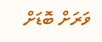ވަރަށް ބޮޑަށް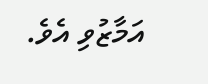އަމާޒުވި އެވެ.